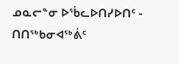ᓄᓇᓕᓐᓂ ᐅᖄᓚᐅᑎᓯᐅᑎᑦ - ᑎᑎᖅᑲᓂᐊᖅᕖᑦ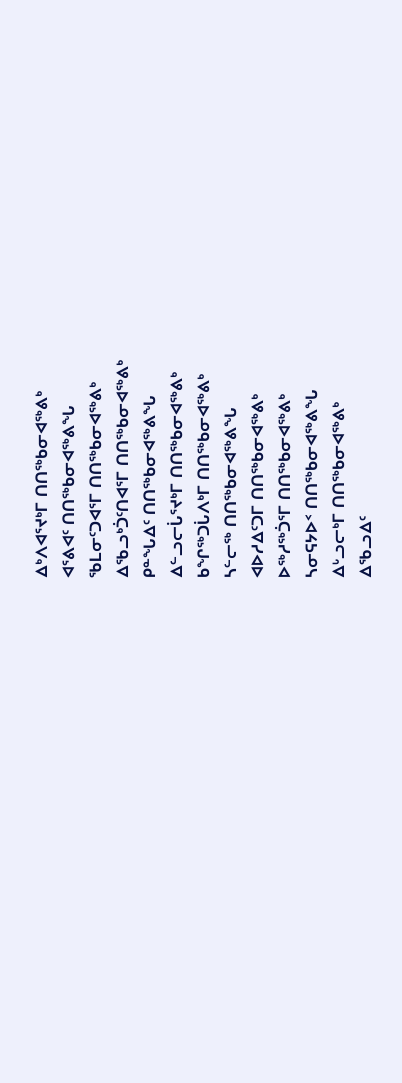ᐃᒃᐱᐊᕐᔪᒃᒥ ᑎᑎᖅᑲᓂᐊᖅᕕᒃ
ᐊᕐᕕᐊᑦ ᑎᑎᖅᑲᓂᐊᖅᕕᖓ
ᖃᒪᓂᑦᑐᐊᕐᒥ ᑎᑎᖅᑲᓂᐊᖅᕕᒃ
ᐃᖃᓗᒃᑑᑦᑎᐊᕐᒥ ᑎᑎᖅᑲᓂᐊᖅᕕᒃ
ᑭᓐᖓᐃᑦ ᑎᑎᖅᑲᓂᐊᖅᕕᖓ
ᐃᓪᓗᓕᒑᕐᔪᒃᒥ ᑎᑎᖅᑲᓂᐊᖅᕕᒃ
ᑲᖏᖅᑐᒑᐱᒃᒥ ᑎᑎᖅᑲᓂᐊᖅᕕᒃ
ᓴᓪᓕᖅ ᑎᑎᖅᑲᓂᐊᖅᕕᖓ
ᐊᐅᓱᐃᑦᑐᒥ ᑎᑎᖅᑲᓂᐊᖅᕕᒃ
ᐅᖅᓱᖅᑑᕐᒥ ᑎᑎᖅᑲᓂᐊᖅᕕᒃ
ᓴᓂᕋᔭᐅᑉ ᑎᑎᖅᑲᓂᐊᖅᕕᖓ
ᐃᒡᓗᓕᒃᒥ ᑎᑎᖅᑲᓂᐊᖅᕕᒃ
ᐃᖃᓗᐃᑦ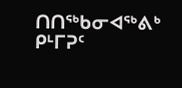ᑎᑎᖅᑲᓂᐊᖅᕕᒃ
ᑭᒻᒥᕈᑦ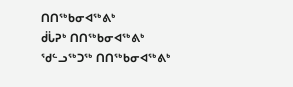ᑎᑎᖅᑲᓂᐊᖅᕕᒃ
ᑰᒑᕈᒃ ᑎᑎᖅᑲᓂᐊᖅᕕᒃ
ᖁᓪᓗᖅᑐᖅ ᑎᑎᖅᑲᓂᐊᖅᕕᒃ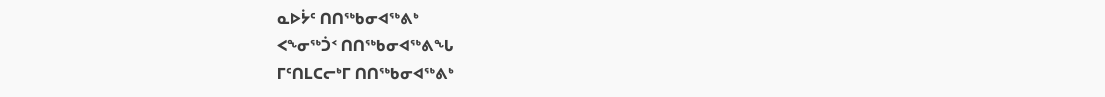ᓇᐅᔮᑦ ᑎᑎᖅᑲᓂᐊᖅᕕᒃ
ᐸᖕᓂᖅᑑᑉ ᑎᑎᖅᑲᓂᐊᖅᕕᖓ
ᒥᑦᑎᒪᑕᓕᒃᒥ ᑎᑎᖅᑲᓂᐊᖅᕕᒃ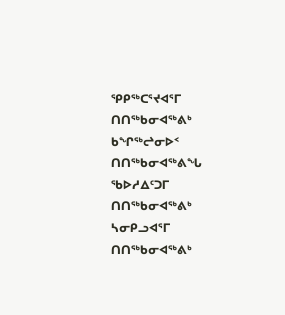ᕿᑭᖅᑕᕐᔪᐊᕐᒥ ᑎᑎᖅᑲᓂᐊᖅᕕᒃ
ᑲᖏᖅᖠᓂᐅᑉ ᑎᑎᖅᑲᓂᐊᖅᕕᖓ
ᖃᐅᓱᐃᑦᑐᒥ ᑎᑎᖅᑲᓂᐊᖅᕕᒃ
ᓴᓂᑭᓗᐊᕐᒥ ᑎᑎᖅᑲᓂᐊᖅᕕᒃ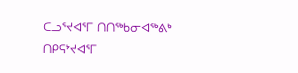ᑕᓗᕐᔪᐊᕐᒥ ᑎᑎᖅᑲᓂᐊᖅᕕᒃ
ᑎᑭᕋᔾᔪᐊᕐᒥ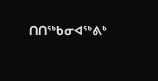ᑎᑎᖅᑲᓂᐊᖅᕕᒃ